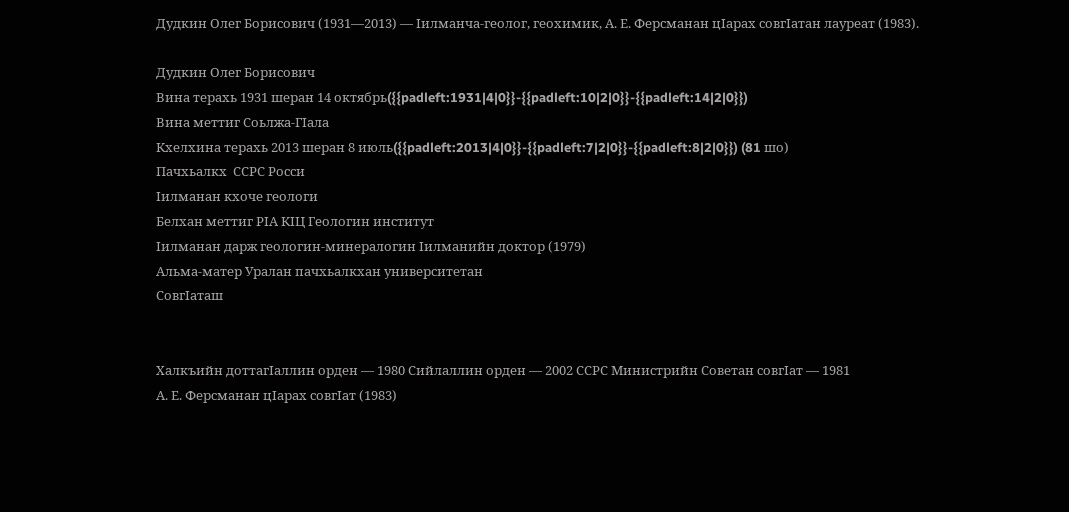Дудкин Олег Борисович (1931—2013) — Ӏилманча-геолог, геохимик, А. Е. Ферсманан цӀарах совгӀатан лауреат (1983).

Дудкин Олег Борисович
Вина терахь 1931 шеран 14 октябрь({{padleft:1931|4|0}}-{{padleft:10|2|0}}-{{padleft:14|2|0}})
Вина меттиг Соьлжа-ГӀала
Кхелхина терахь 2013 шеран 8 июль({{padleft:2013|4|0}}-{{padleft:7|2|0}}-{{padleft:8|2|0}}) (81 шо)
Пачхьалкх  ССРС Росси
Ӏилманан кхоче геологи
Белхан меттиг РӀА КӀЦ Геологин институт
Ӏилманан дарж геологин-минералогин Ӏилманийн доктор (1979)
Альма-матер Уралан пачхьалкхан университетан
СовгӀаташ


Халкъийн доттагӀаллин орден — 1980 Сийлаллин орден — 2002 ССРС Министрийн Советан совгӀат — 1981
А. Е. Ферсманан цӀарах совгӀат (1983)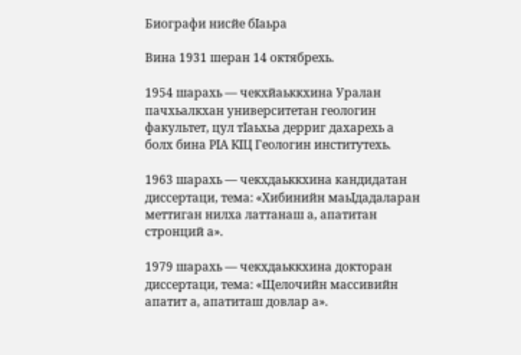Биографи нисйе бӀаьра

Вина 1931 шеран 14 октябрехь.

1954 шарахь — чекхйаьккхина Уралан пачхьалкхан университетан геологин факультет, цул тӀаьхьа дерриг дахарехь а болх бина РӀА КӀЦ Геологин институтехь.

1963 шарахь — чекхдаьккхина кандидатан диссертаци, тема: «Хибинийн маьӀдадаларан меттиган нилха латтанаш а, апатитан стронций а».

1979 шарахь — чекхдаьккхина докторан диссертаци, тема: «Щелочийн массивийн апатит а, апатиташ довлар а».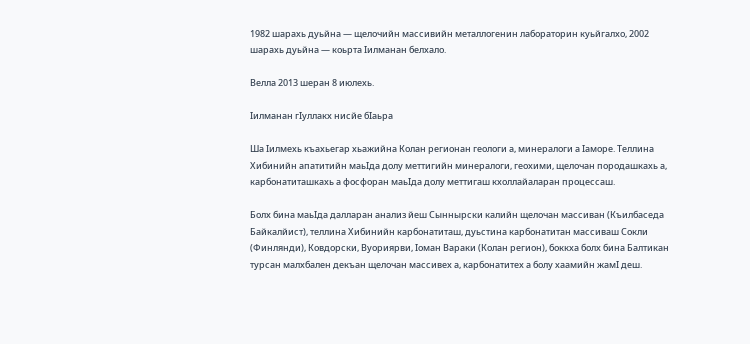1982 шарахь дуьйна — щелочийн массивийн металлогенин лабораторин куьйгалхо, 2002 шарахь дуьйна — коьрта Ӏилманан белхало.

Велла 2013 шеран 8 июлехь.

Ӏилманан гӀуллакх нисйе бӀаьра

Ша Ӏилмехь къахьегар хьажийна Колан регионан геологи а, минералоги а Ӏаморе. Теллина Хибинийн апатитийн маьӀда долу меттигийн минералоги, геохими, щелочан породашкахь а, карбонатиташкахь а фосфоран маьӀда долу меттигаш кхоллайаларан процессаш.

Болх бина маьӀда далларан анализ йеш Сыннырски калийн щелочан массиван (Къилбаседа Байкалйист), теллина Хибинийн карбонатиташ, дуьстина карбонатитан массиваш Сокли (Финлянди), Ковдорски, Вуориярви, Ӏоман Вараки (Колан регион), боккха болх бина Балтикан турсан малхбален декъан щелочан массивех а, карбонатитех а болу хаамийн жамӀ деш.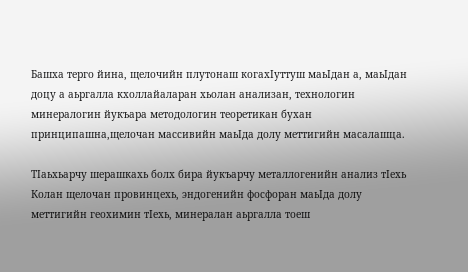Башха терго йина, щелочийн плутонаш когахӀуттуш маьӀдан а, маьӀдан доцу а аьргалла кхоллайаларан хьолан анализан, технологин минералогин йукъара методологин теоретикан бухан принципашна,щелочан массивийн маьӀда долу меттигийн масалашца.

ТӀаьхьарчу шерашкахь болх бира йукъарчу металлогенийн анализ тӀехь Колан щелочан провинцехь, эндогенийн фосфоран маьӀда долу меттигийн геохимин тӀехь, минералан аьргалла тоеш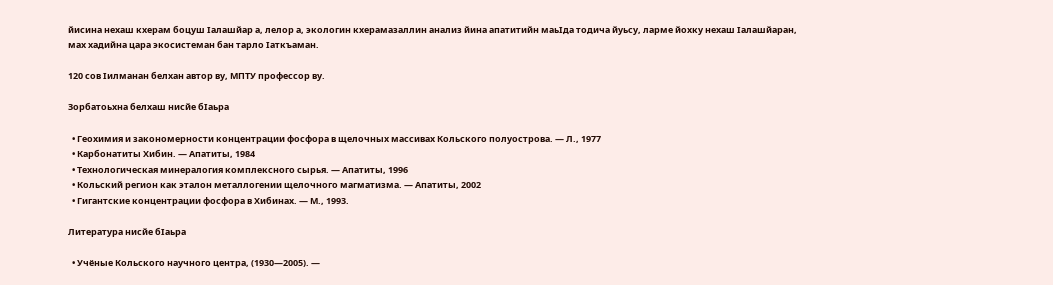йисина нехаш кхерам боцуш Ӏалашйар а, лелор а, экологин кхерамазаллин анализ йина апатитийн маьӀда тодича йуьсу, ларме йохку нехаш Ӏалашйаран, мах хадийна цара экосистеман бан тарло Ӏаткъаман.

120 сов Ӏилманан белхан автор ву, МПТУ профессор ву.

Зорбатоьхна белхаш нисйе бӀаьра

  • Геохимия и закономерности концентрации фосфора в щелочных массивах Кольского полуострова. — Л., 1977
  • Карбонатиты Хибин. — Апатиты, 1984
  • Технологическая минералогия комплексного сырья. — Апатиты, 1996
  • Кольский регион как эталон металлогении щелочного магматизма. — Апатиты, 2002
  • Гигантские концентрации фосфора в Хибинах. — М., 1993.

Литература нисйе бӀаьра

  • Учёные Кольского научного центра, (1930—2005). —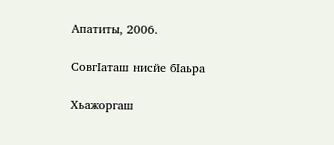Апатиты, 2006.

СовгӀаташ нисйе бӀаьра

Хьажоргаш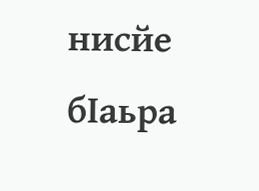нисйе бӀаьра